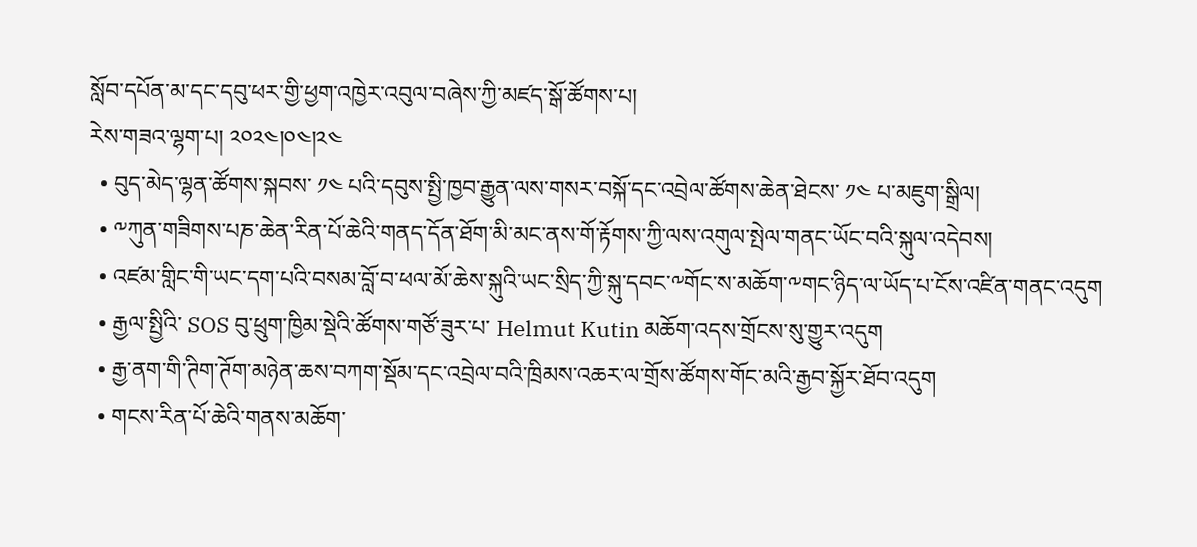སློབ་དཔོན་མ་དང་དབུ་ཕར་གྱི་ཕྱག་འཁྱེར་འབུལ་བཞེས་ཀྱི་མཛད་སྒོ་ཚོགས་པ།
རེས་གཟའ་ལྷག་པ། ༢༠༢༤།༠༤།༢༤
  • བུད་མེད་ལྷན་ཚོགས་སྐབས་ ༡༤ པའི་དབུས་སྤྱི་ཁྱབ་རྒྱུན་ལས་གསར་བསྐོ་དང་འབྲེལ་ཚོགས་ཆེན་ཐེངས་ ༡༤ པ་མཇུག་སྒྲིལ།
  • ༸ཀུན་གཟིགས་པཎ་ཆེན་རིན་པོ་ཆེའི་གནད་དོན་ཐོག་མི་མང་ནས་གོ་རྟོགས་ཀྱི་ལས་འགུལ་སྤེལ་གནང་ཡོང་བའི་སྐུལ་འདེབས།
  • འཛམ་གླིང་གི་ཡང་དག་པའི་བསམ་བློ་བ་ཕལ་མོ་ཆེས་སྐུའི་ཡང་སྲིད་ཀྱི་སྐུ་དབང་༸གོང་ས་མཆོག་༸གང་ཉིད་ལ་ཡོད་པ་ངོས་འཛིན་གནང་འདུག
  • རྒྱལ་སྤྱིའི་ SOS བུ་ཕྲུག་ཁྱིམ་སྡེའི་ཚོགས་གཙོ་ཟུར་པ་ Helmut Kutin མཆོག་འདས་གྲོངས་སུ་གྱུར་འདུག
  • རྒྱ་ནག་གི་ཊིག་ཊོག་མཉེན་ཆས་བཀག་སྡོམ་དང་འབྲེལ་བའི་ཁྲིམས་འཆར་ལ་གྲོས་ཚོགས་གོང་མའི་རྒྱབ་སྐྱོར་ཐོབ་འདུག
  • གངས་རིན་པོ་ཆེའི་གནས་མཆོག་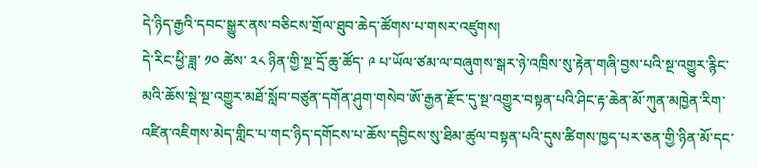དེ་ཉིད་རྒྱའི་དབང་སྒྱུར་ནས་བཅིངས་གྲོལ་ཐུབ་ཆེད་ཚོགས་པ་གསར་འཛུགས།
དེ་རིང་ཕྱི་ཟླ་ ༡༠ ཚེས་ ༢༨ ཉིན་གྱི་སྔ་དྲོ་ཆུ་ཚོད་ ༩ པ་ཡོལ་ཙམ་ལ་བཞུགས་སྒར་ཉེ་འཁྲིས་སུ་རྟེན་གཞི་བྱས་པའི་སྔ་འགྱུར་རྙིང་མའི་ཆོས་སྡེ་སྔ་འགྱུར་མཐོ་སློབ་བཙུན་དགོན་ཤུག་གསེབ་ཨོ་རྒྱན་རྫོང་དུ་སྔ་འགྱུར་བསྟན་པའི་ཤིང་རྟ་ཆེན་མོ་ཀུན་མཁྱེན་རིག་འཛིན་འཇིགས་མེད་གླིང་པ་གང་ཉིད་དགོངས་པ་ཆོས་དབྱིངས་སུ་ཐིམ་ཚུལ་བསྟན་པའི་དུས་ཚིགས་ཁྱད་པར་ཅན་གྱི་ཉིན་མོ་དང་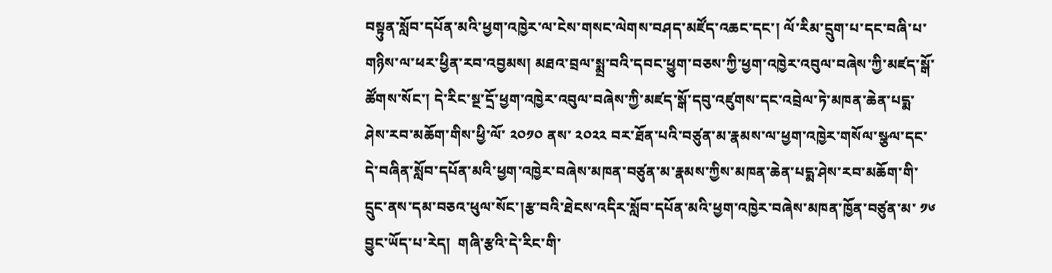བསྟུན་སློབ་དཔོན་མའི་ཕྱག་འཁྱེར་ལ་ངེས་གསང་ལེགས་བཤད་མཛོད་འཆང་དང་། ལོ་རིམ་དྲུག་པ་དང་བཞི་པ་གཉིས་ལ་ཕར་ཕྱིན་རབ་འབྱམས། མཐའ་བྲལ་སྨྲ་བའི་དབང་ཕྱུག་བཅས་ཀྱི་ཕྱག་འཁྱེར་འབུལ་བཞེས་ཀྱི་མཛད་སྒོ་ཚོགས་སོང་། དེ་རིང་སྔ་དྲོ་ཕྱག་འཁྱེར་འབུལ་བཞེས་ཀྱི་མཛད་སྒོ་དབུ་འཛུགས་དང་འབྲེལ་ཏེ་མཁན་ཆེན་པདྨ་ཤེས་རབ་མཆོག་གིས་ཕྱི་ལོ་ ༢༠༡༠ ནས་ ༢༠༢༢ བར་ཐོན་པའི་བཙུན་མ་རྣམས་ལ་ཕྱག་འཁྱེར་གསོལ་སྩལ་དང་དེ་བཞིན་སློབ་དཔོན་མའི་ཕྱག་འཁྱེར་བཞེས་མཁན་བཙུན་མ་རྣམས་ཀྱིས་མཁན་ཆེན་པདྨ་ཤེས་རབ་མཆོག་གི་དྲུང་ནས་དམ་བཅའ་ཕུལ་སོང་།རྩ་བའི་ཐེངས་འདིར་སློབ་དཔོན་མའི་ཕྱག་འཁྱེར་བཞེས་མཁན་ཁྱོན་བཙུན་མ་ ༡༦ བྱུང་ཡོད་པ་རེད།  གཞི་རྩའི་དེ་རིང་གི་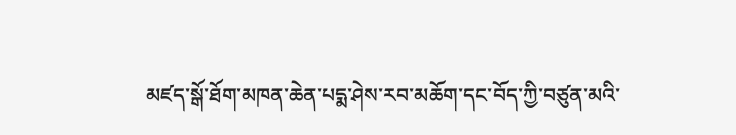མཛད་སྒོ་ཐོག་མཁན་ཆེན་པདྨ་ཤེས་རབ་མཆོག་དང་བོད་ཀྱི་བཙུན་མའི་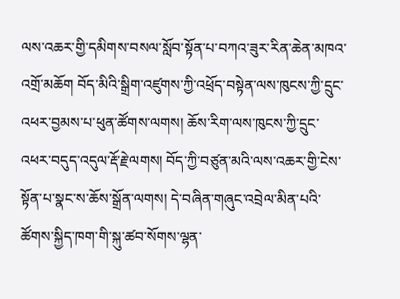ལས་འཆར་གྱི་དམིགས་བསལ་སློབ་སྟོན་པ་བཀའ་ཟུར་རིན་ཆེན་མཁའ་འགྲོ་མཆོག བོད་མིའི་སྒྲིག་འཛུགས་ཀྱི་འཕྲོད་བསྟེན་ལས་ཁུངས་ཀྱི་དྲུང་འཕར་བྱམས་པ་ཕུན་ཚོགས་ལགས། ཆོས་རིག་ལས་ཁུངས་ཀྱི་དྲུང་འཕར་བདུད་འདུལ་རྡོ་རྗེ་ལགས། བོད་ཀྱི་བཙུན་མའི་ལས་འཆར་གྱི་ངེས་སྟོན་པ་སྣང་ས་ཆོས་སྒྲོན་ལགས། དེ་བཞིན་གཞུང་འབྲེལ་མིན་པའི་ཚོགས་སྐྱིད་ཁག་གི་སྐུ་ཚབ་སོགས་ལྷན་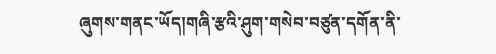ཞུགས་གནང་ཡོད།གཞི་རྩའི་ཤུག་གསེབ་བཙུན་དགོན་ནི་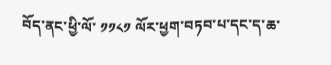བོད་ནང་ཕྱི་ལོ་ ༡༡༨༡ ལོར་ཕྱག་བཏབ་པ་དང་ད་ཆ་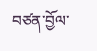བཙན་བྱོལ་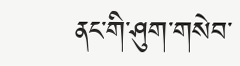ནང་གི་ཤུག་གསེབ་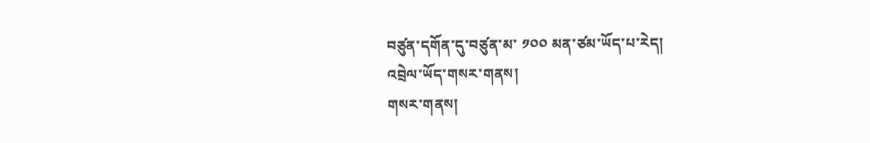བཙུན་དགོན་དུ་བཙུན་མ་ ༡༠༠ མན་ཙམ་ཡོད་པ་རེད།
འབྲེལ་ཡོད་གསར་གནས།
གསར་གནས།